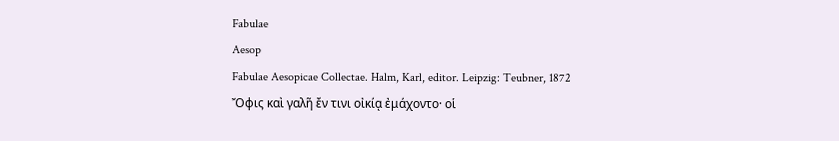Fabulae
Aesop
Fabulae Aesopicae Collectae. Halm, Karl, editor. Leipzig: Teubner, 1872
Ὄφις καὶ γαλῆ ἔν τινι οἰκίᾳ ἐμάχοντο· οἱ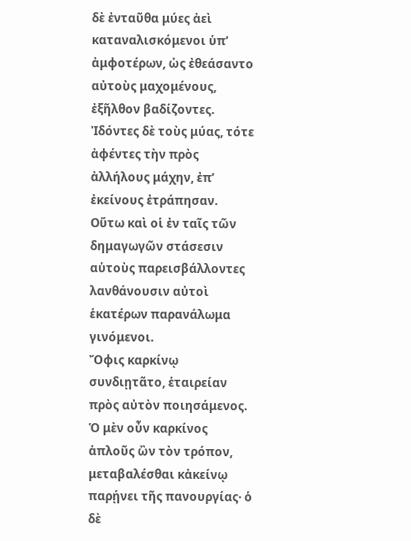δὲ ἐνταῦθα μύες ἀεὶ καταναλισκόμενοι ὑπʼ ἀμφοτέρων, ὡς ἐθεάσαντο αὐτοὺς μαχομένους, ἐξῆλθον βαδίζοντες. Ἰδόντες δὲ τοὺς μύας, τότε ἀφέντες τὴν πρὸς ἀλλήλους μάχην, ἐπʼ ἐκείνους ἐτράπησαν.
Οὕτω καὶ οἱ ἐν ταῖς τῶν δημαγωγῶν στάσεσιν αὑτοὺς παρεισβάλλοντες λανθάνουσιν αὐτοὶ ἑκατέρων παρανάλωμα γινόμενοι.
Ὄφις καρκίνῳ συνδιῃτᾶτο, ἑταιρείαν πρὸς αὐτὸν ποιησάμενος. Ὁ μὲν οὖν καρκίνος ἁπλοῦς ὢν τὸν τρόπον, μεταβαλέσθαι κἀκείνῳ παρῄνει τῆς πανουργίας· ὁ δὲ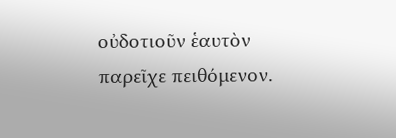οὐδοτιοῦν ἑαυτὸν παρεῖχε πειθόμενον.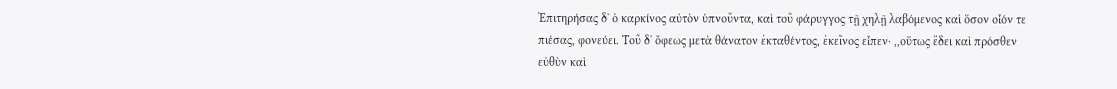Ἐπιτηρήσας δʼ ὁ καρκίνος αὐτὸν ὑπνοῦντα, καὶ τοῦ φάρυγγος τῇ χηλῇ λαβόμενος καὶ ὅσον οἷόν τε πιέσας, φονεύει. Τοῦ δʼ ὄφεως μετὰ θάνατον ἐκταθέντος, ἐκεῖνος εἶπεν· ,,οὕτως ἔδει καὶ πρόσθεν εὐθὺν καὶ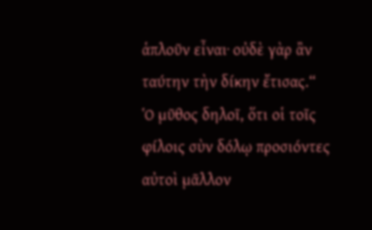ἁπλοῦν εἶναι· οὐδὲ γὰρ ἂν ταύτην τὴν δίκην ἔτισας.“
Ὁ μῦθος δηλοῖ, ὅτι οἱ τοῖς φίλοις σὺν δόλῳ προσιόντες αὐτοὶ μᾶλλον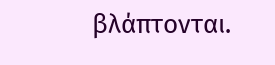βλάπτονται.